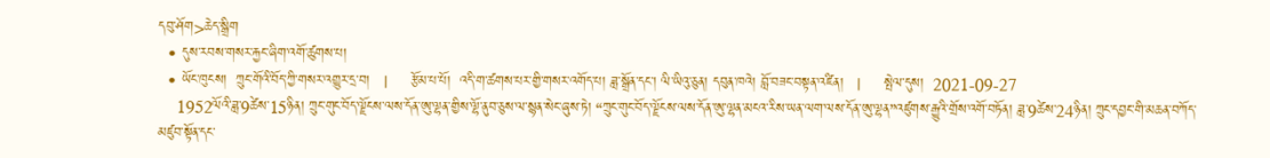དབུ་ཤོག>ཆེད་སྒྲིག
  • དུས་རབས་གསར་རྐྱང་ཞིག་འགོ་ཚུགས་པ།
  • ཡོང་ཁུངས།  ཀྲུང་གོའི་བོད་ཀྱི་གསར་འགྱུར་དྲ་བ།   |     རྩོམ་པ་པོ།  འདི་ག་ཚགས་པར་གྱི་གསར་འགོད་པ། ཟླ་སྒྲོན་དང་། ལི་ཡིའུ་ཅུན། དབུན་ཁའེ། བློ་བཟང་བསྟན་འཛིན།   |     སྤེལ་དུས།  2021-09-27
    1952ལོའི་ཟླ་9ཚེས་15ཉིན། ཀྲུང་གུང་བོད་ལྗོངས་ལས་དོན་ཨུ་ལྷན་གྱིས་ལྷོ་ནུབ་ཅུས་ལ་སྙན་སེང་ཞུས་ཏེ། “ཀྲུང་གུང་བོད་ལྗོངས་ལས་དོན་ཨུ་ལྷན་མངའ་རིས་ཡན་ལག་ལས་དོན་ཨུ་ལྷན”འཛུགས་རྒྱུའི་གྲོས་འགོ་བཏོན། ཟླ་9ཚེས་24ཉིན། ཀྲུང་དབྱང་གི་མཆན་བཀོད་མཛུབ་སྟོན་དང་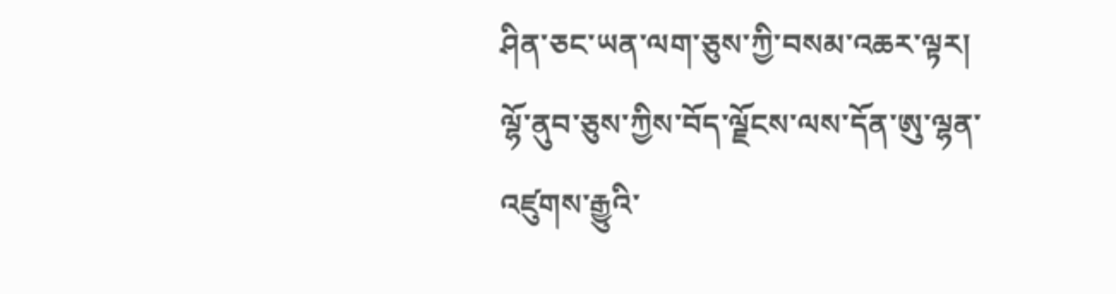ཤིན་ཅང་ཡན་ལག་ཅུས་ཀྱི་བསམ་འཆར་ལྟར། ལྷོ་ནུབ་ཅུས་ཀྱིས་བོད་ལྗོངས་ལས་དོན་ཨུ་ལྷན་འཛུགས་རྒྱུའི་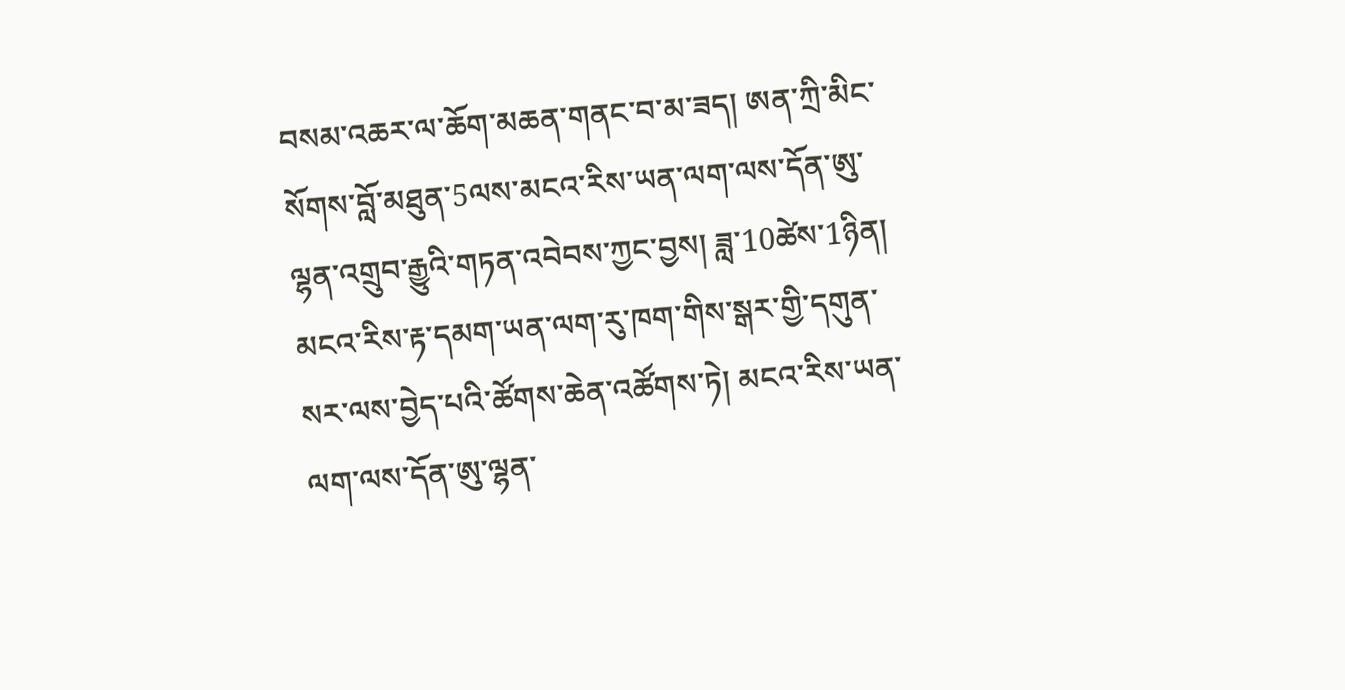བསམ་འཆར་ལ་ཆོག་མཆན་གནང་བ་མ་ཟད། ཨན་ཀྲི་མིང་སོགས་བློ་མཐུན་5ལས་མངའ་རིས་ཡན་ལག་ལས་དོན་ཨུ་ལྷན་འགྲུབ་རྒྱུའི་གཏན་འབེབས་ཀྱང་བྱས། ཟླ་10ཚེས་1ཉིན། མངའ་རིས་རྟ་དམག་ཡན་ལག་རུ་ཁག་གིས་སྒར་གྱི་དགུན་སར་ལས་བྱེད་པའི་ཚོགས་ཆེན་འཚོགས་ཏེ། མངའ་རིས་ཡན་ལག་ལས་དོན་ཨུ་ལྷན་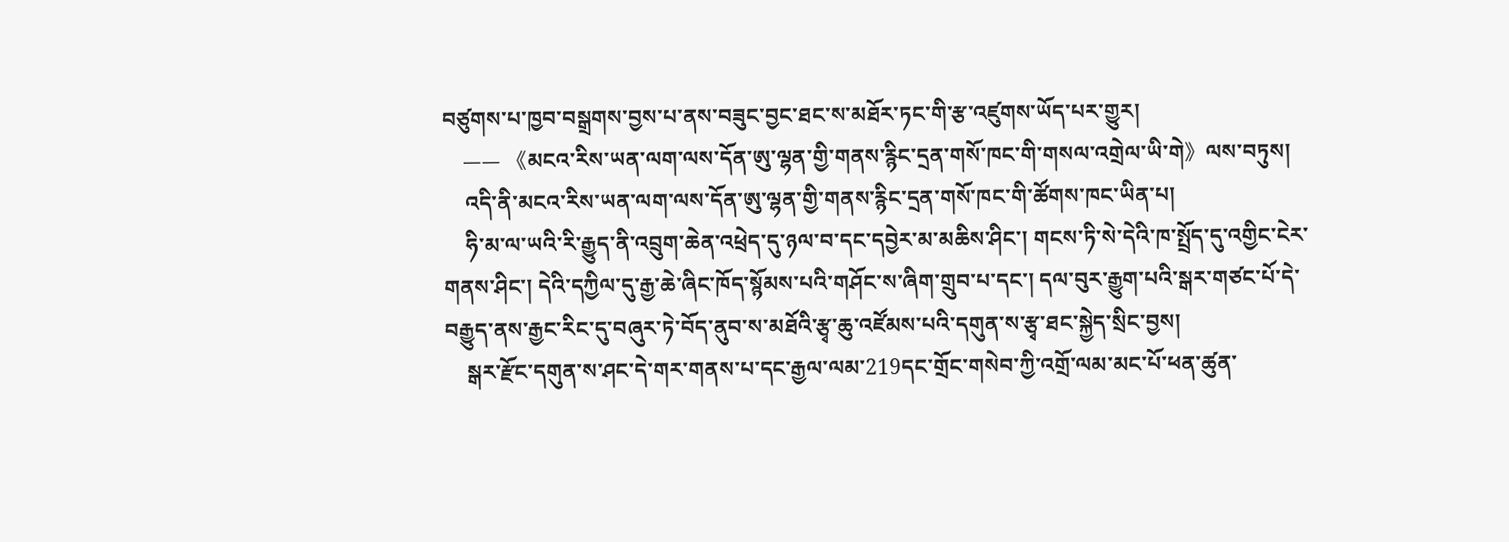བཙུགས་པ་ཁྱབ་བསྒྲགས་བྱས་པ་ནས་བཟུང་བྱང་ཐང་ས་མཐོར་ཏང་གི་རྩ་འཛུགས་ཡོད་པར་གྱུར།
    —— 《མངའ་རིས་ཡན་ལག་ལས་དོན་ཨུ་ལྷན་གྱི་གནས་རྙིང་དྲན་གསོ་ཁང་གི་གསལ་འགྲེལ་ཡི་གེ》ལས་བཏུས།
    འདི་ནི་མངའ་རིས་ཡན་ལག་ལས་དོན་ཨུ་ལྷན་གྱི་གནས་རྙིང་དྲན་གསོ་ཁང་གི་ཚོགས་ཁང་ཡིན་པ།
    ཧི་མ་ལ་ཡའི་རི་རྒྱུད་ནི་འབྲུག་ཆེན་འཕྲེད་དུ་ཉལ་བ་དང་དབྱེར་མ་མཆིས་ཤིང་། གངས་ཏི་སེ་དེའི་ཁ་སྤྲོད་དུ་འགྱིང་ངེར་གནས་ཤིང་། དེའི་དཀྱིལ་དུ་རྒྱ་ཆེ་ཞིང་ཁོད་སྙོམས་པའི་གཤོང་ས་ཞིག་གྲུབ་པ་དང་། དལ་བུར་རྒྱུག་པའི་སྒར་གཙང་པོ་དེ་བརྒྱུད་ནས་རྒྱང་རིང་དུ་བཞུར་ཏེ་བོད་ནུབ་ས་མཐོའི་རྩྭ་ཆུ་འཛོམས་པའི་དགུན་ས་རྩྭ་ཐང་སྐྱེད་སྲིང་བྱས།
    སྒར་རྫོང་དགུན་ས་ཤང་དེ་གར་གནས་པ་དང་རྒྱལ་ལམ་219དང་གྲོང་གསེབ་ཀྱི་འགྲོ་ལམ་མང་པོ་ཕན་ཚུན་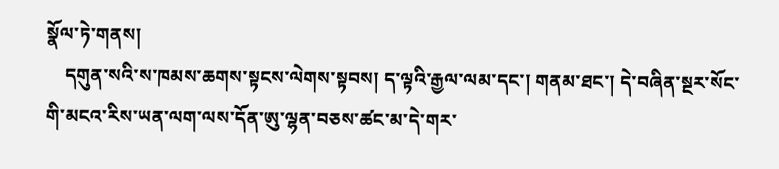སྣོལ་ཏེ་གནས།
    དགུན་སའི་ས་ཁམས་ཆགས་སྟངས་ལེགས་སྟབས། ད་ལྟའི་རྒྱལ་ལམ་དང་། གནམ་ཐང་། དེ་བཞིན་སྔར་སོང་གི་མངའ་རིས་ཡན་ལག་ལས་དོན་ཨུ་ལྷན་བཅས་ཚང་མ་དེ་གར་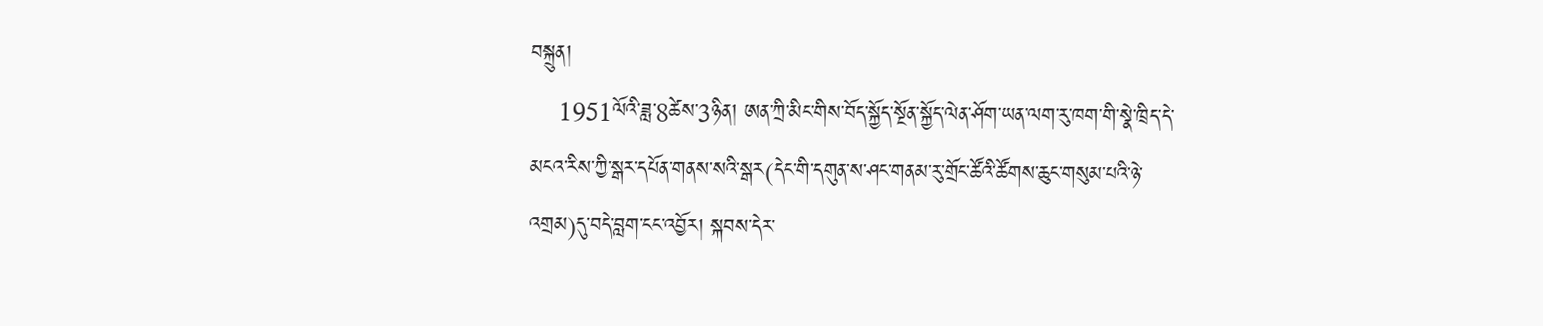བསྐྲུན།
    1951ལོའི་ཟླ་8ཚེས་3ཉིན། ཨན་ཀྲི་མིང་གིས་བོད་སྐྱོད་སྔོན་སྐྱོད་ལེན་ཤོག་ཡན་ལག་རུ་ཁག་གི་སྣེ་ཁྲིད་དེ་མངའ་རིས་ཀྱི་སྒར་དཔོན་གནས་སའི་སྒར(དེང་གི་དགུན་ས་ཤང་གནམ་རུ་གྲོང་ཚོའི་ཚོགས་ཆུང་གསུམ་པའི་ཉེ་འགྲམ)དུ་བདེ་བླག་ངང་འབྱོར། སྐབས་དེར་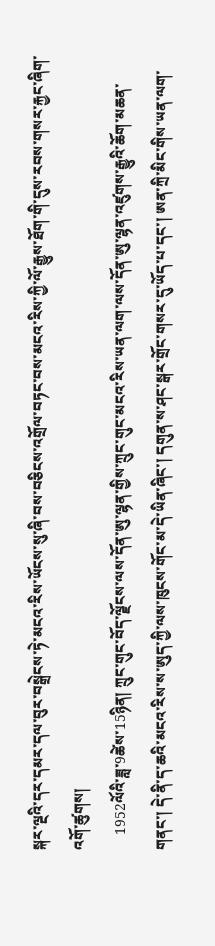སྐར་ལྔའི་དར་དམར་དལ་བུར་བསྒྲེངས་ཏེ་མངའ་རིས་ཡོངས་སུ་ཞི་བས་བཅིངས་འགྲོལ་བཏང་བས་མངའ་རིས་ཀྱི་ལོ་རྒྱུས་ཐོག་གི་དུས་རབས་གསར་རྐྱང་ཞིག་འགོ་ཚུགས།
    1952ལོའི་ཟླ་9ཚེས་15ཉིན། ཀྲུང་གུང་བོད་ལྗོངས་ལས་དོན་ཨུ་ལྷན་གྱིས་ཀྲུང་གུང་མངའ་རིས་ཡན་ལག་ལས་དོན་ཨུ་ལྷན་འཛུགས་རྒྱུའི་ཆོག་མཆན་གནང་། དེ་ནི་ད་ཆའི་མངའ་རིས་ས་ཨུད་ཀྱི་ལས་ཁུངས་གོང་མ་དེ་ཡིན་ཞིང་། དགུན་ས་ཤང་སྒར་གྲོང་གསར་དུ་ཡོད་པ་དང་། ཨན་ཀྲི་མིང་གིས་ཡན་ལག་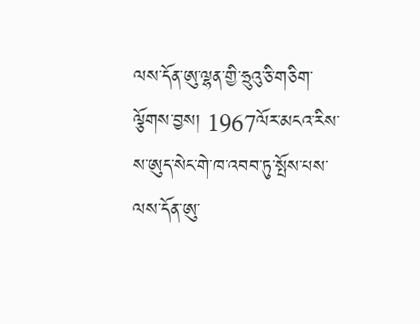ལས་དོན་ཨུ་ལྷན་གྱི་ཧྲུའུ་ཅི་གཅིག་ལྕོགས་བྱས། 1967ལོར་མངའ་རིས་ས་ཨུད་སེང་གེ་ཁ་འབབ་ཏུ་སྤོས་པས་ལས་དོན་ཨུ་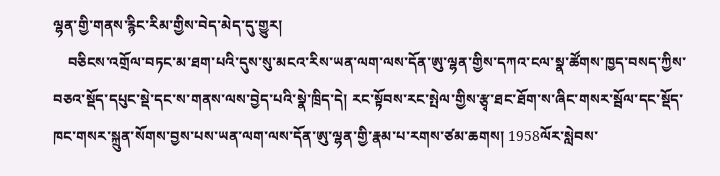ལྷན་གྱི་གནས་རྙིང་རིམ་གྱིས་བེད་མེད་དུ་གྱུར།
    བཅིངས་འགྲོལ་བཏང་མ་ཐག་པའི་དུས་སུ་མངའ་རིས་ཡན་ལག་ལས་དོན་ཨུ་ལྷན་གྱིས་དཀའ་ངལ་སྣ་ཚོགས་ཁྱད་བསད་ཀྱིས་བཅའ་སྡོད་དཔུང་སྡེ་དང་ས་གནས་ལས་བྱེད་པའི་སྣེ་ཁྲིད་དེ། རང་སྟོབས་རང་སྤེལ་གྱིས་རྩྭ་ཐང་ཐོག་ས་ཞིང་གསར་སྦོལ་དང་སྡོད་ཁང་གསར་སྐྲུན་སོགས་བྱས་པས་ཡན་ལག་ལས་དོན་ཨུ་ལྷན་གྱི་རྣམ་པ་རགས་ཙམ་ཆགས། 1958ལོར་སླེབས་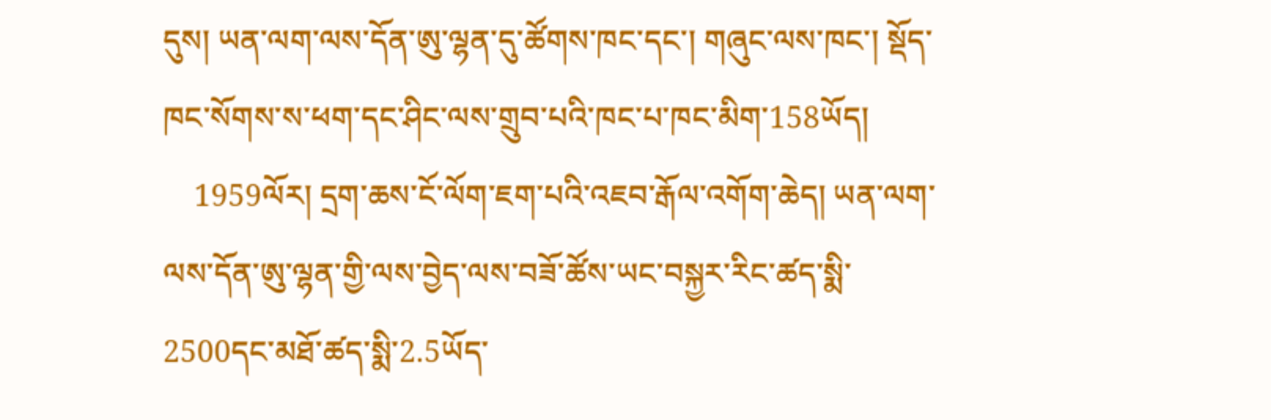དུས། ཡན་ལག་ལས་དོན་ཨུ་ལྷན་དུ་ཚོགས་ཁང་དང་། གཞུང་ལས་ཁང་། སྡོད་ཁང་སོགས་ས་ཕག་དང་ཤིང་ལས་གྲུབ་པའི་ཁང་པ་ཁང་མིག་158ཡོད།
    1959ལོར། དྲག་ཆས་ངོ་ལོག་ཇག་པའི་འཇབ་རྒོལ་འགོག་ཆེད། ཡན་ལག་ལས་དོན་ཨུ་ལྷན་གྱི་ལས་བྱེད་ལས་བཟོ་ཚོས་ཡང་བསྐྱར་རིང་ཚད་སྨི་2500དང་མཐོ་ཚད་སྨི་2.5ཡོད་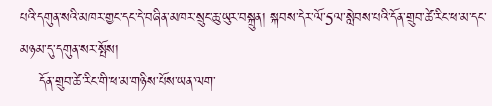པའི་དགུན་སའི་མཁར་གྱང་དང་དེ་བཞིན་མཁར་སྲུང་ཆུ་ཡུར་བསྐྲུན། སྐབས་དེར་ལོ་5ལ་སླེབས་པའི་དོན་གྲུབ་ཚེ་རིང་ཕ་མ་དང་མཉམ་དུ་དགུན་སར་སྤོས།
    དོན་གྲུབ་ཚེ་རིང་གི་ཕ་མ་གཉིས་པོས་ཡན་ལག་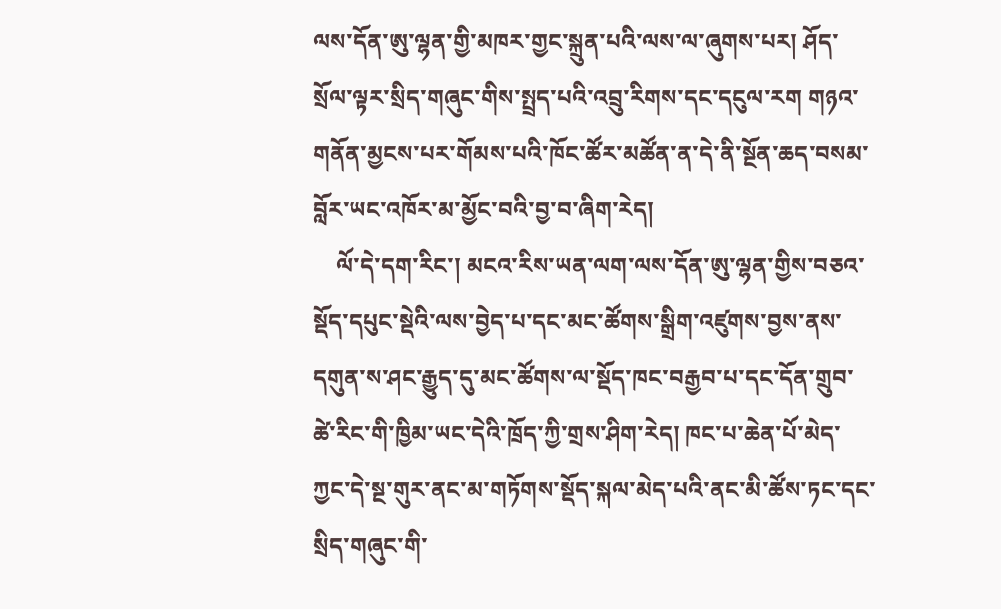ལས་དོན་ཨུ་ལྷན་གྱི་མཁར་གྱང་སྐྲུན་པའི་ལས་ལ་ཞུགས་པར། ཤོད་སྲོལ་ལྟར་སྲིད་གཞུང་གིས་སྤྲད་པའི་འབྲུ་རིགས་དང་དངུལ་རག གཉའ་གནོན་མྱངས་པར་གོམས་པའི་ཁོང་ཚོར་མཚོན་ན་དེ་ནི་སྔོན་ཆད་བསམ་བློར་ཡང་འཁོར་མ་མྱོང་བའི་བྱ་བ་ཞིག་རེད།
    ལོ་དེ་དག་རིང་། མངའ་རིས་ཡན་ལག་ལས་དོན་ཨུ་ལྷན་གྱིས་བཅའ་སྡོད་དཔུང་སྡེའི་ལས་བྱེད་པ་དང་མང་ཚོགས་སྒྲིག་འཛུགས་བྱས་ནས་དགུན་ས་ཤང་རྒྱུད་དུ་མང་ཚོགས་ལ་སྡོད་ཁང་བརྒྱབ་པ་དང་དོན་གྲུབ་ཚེ་རིང་གི་ཁྱིམ་ཡང་དེའི་ཁྲོད་ཀྱི་གྲས་ཤིག་རེད། ཁང་པ་ཆེན་པོ་མེད་ཀྱང་དེ་སྔ་གུར་ནང་མ་གཏོགས་སྡོད་སྐལ་མེད་པའི་ནང་མི་ཚོས་ཏང་དང་སྲིད་གཞུང་གི་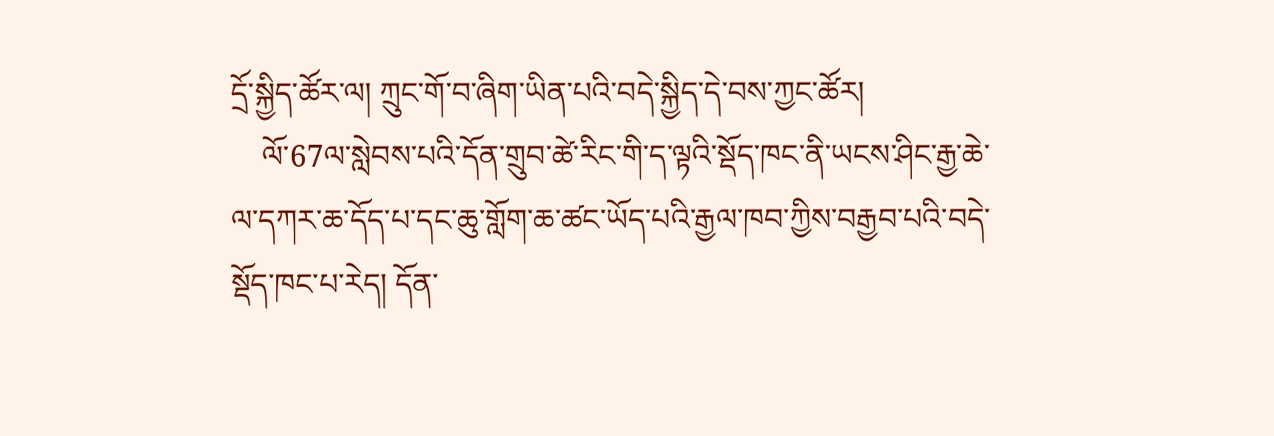དྲོ་སྐྱིད་ཚོར་ལ། ཀྲུང་གོ་བ་ཞིག་ཡིན་པའི་བདེ་སྐྱིད་དེ་བས་ཀྱང་ཚོར།
    ལོ་67ལ་སླེབས་པའི་དོན་གྲུབ་ཚེ་རིང་གི་ད་ལྟའི་སྡོད་ཁང་ནི་ཡངས་ཤིང་རྒྱ་ཆེ་ལ་དཀར་ཆ་དོད་པ་དང་ཆུ་གློག་ཆ་ཚང་ཡོད་པའི་རྒྱལ་ཁབ་ཀྱིས་བརྒྱབ་པའི་བདེ་སྡོད་ཁང་པ་རེད། དོན་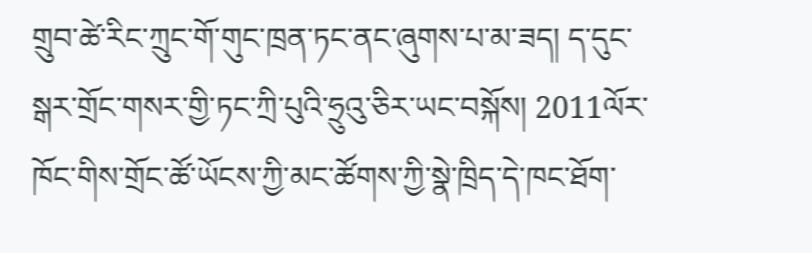གྲུབ་ཚེ་རིང་ཀྲུང་གོ་གུང་ཁྲན་ཏང་ནང་ཞུགས་པ་མ་ཟད། ད་དུང་སྒར་གྲོང་གསར་གྱི་ཏང་ཀྲི་པུའི་ཧྲུའུ་ཅིར་ཡང་བསྐོས། 2011ལོར་ཁོང་གིས་གྲོང་ཚོ་ཡོངས་ཀྱི་མང་ཚོགས་ཀྱི་སྣེ་ཁྲིད་དེ་ཁང་ཐོག་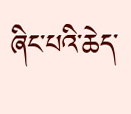ཞིང་པའི་ཆེད་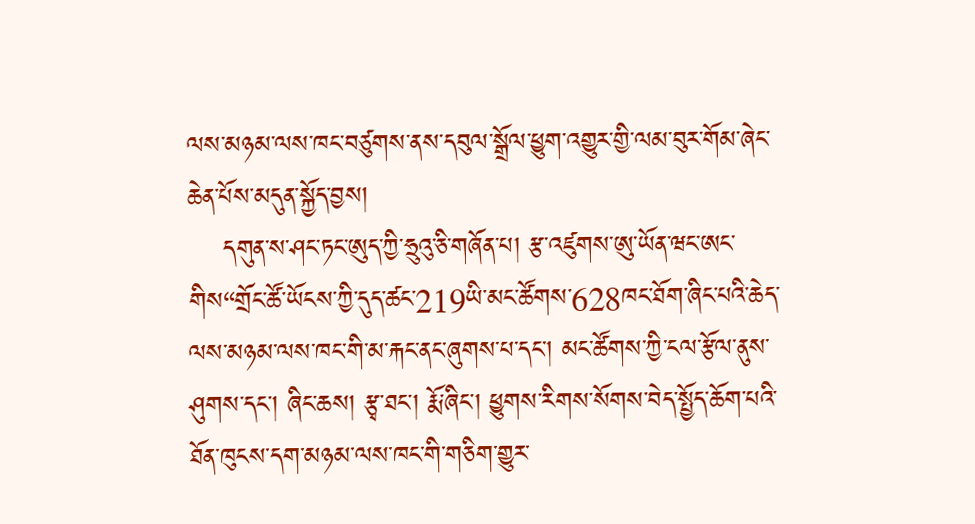ལས་མཉམ་ལས་ཁང་བཙུགས་ནས་དབུལ་སྒྲོལ་ཕྱུག་འགྱུར་གྱི་ལམ་བུར་གོམ་ཞེང་ཆེན་པོས་མདུན་སྐྱོད་བྱས།
    དགུན་ས་ཤང་ཏང་ཨུད་ཀྱི་ཧྲུའུ་ཅི་གཞོན་པ། རྩ་འཛུགས་ཨུ་ཡོན་ཝང་ཨང་གིས“གྲོང་ཚོ་ཡོངས་ཀྱི་དུད་ཚང་219ཡི་མང་ཚོགས་628ཁང་ཐོག་ཞིང་པའི་ཆེད་ལས་མཉམ་ལས་ཁང་གི་མ་རྐང་ནང་ཞུགས་པ་དང་། མང་ཚོགས་ཀྱི་ངལ་རྩོལ་ནུས་ཤུགས་དང་། ཞིང་ཆས། རྩྭ་ཐང་། རྨོ་ཞིང་། ཕྱུགས་རིགས་སོགས་བེད་སྤྱོད་ཆོག་པའི་ཐོན་ཁུངས་དག་མཉམ་ལས་ཁང་གི་གཅིག་གྱུར་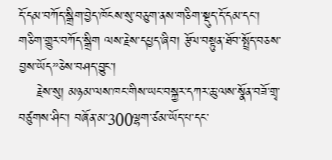དོ་དམ་བཀོད་སྒྲིག་བྱེད་ཁོངས་སུ་བཅུག་ནས་གཅིག་སྡུད་དོ་དམ་དང་། གཅིག་གྱུར་བཀོད་སྒྲིག ལས་རྗེས་དཔྱད་ཞིབ། རྩོལ་བསྟུན་ཐོབ་སྤྲོད་བཅས་བྱས་ཡོད”ཅེས་བཤད་བྱུང་།
    རྗེས་སུ། མཉམ་ལས་ཁང་གིས་ཡང་བསྐྱར་དཀར་ཆུ་ལས་སྣོན་བཟོ་གྲྭ་བཙུགས་ཤིང་། བཞོན་མ་300ལྷག་ཙམ་ཡོད་པ་དང་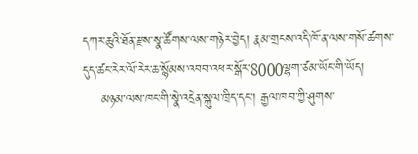དཀར་ཆུའི་ཐོན་རྫས་སྣ་ཚོགས་ལས་གཉེར་བྱེད། རྣམ་གྲངས་འདི་ཁོ་ན་ལས་གསོ་ཚགས་དུད་ཚང་རེར་ལོ་རེར་ཆ་སྙོམས་འབབ་འཕར་སྒོར་8000ལྷག་ཙམ་ཡོང་གི་ཡོད།
    མཉམ་ལས་ཁང་གི་སྣེ་འདྲེན་སྐུལ་ཁྲིད་དང་། རྒྱལ་ཁབ་ཀྱི་ཤུགས་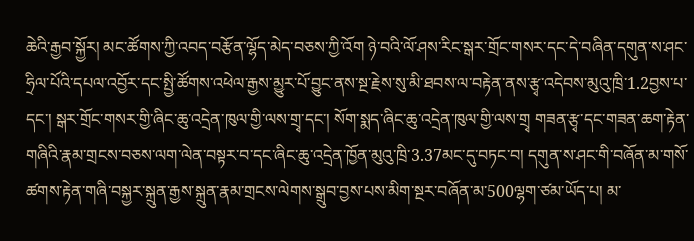ཆེའི་རྒྱབ་སྐྱོར། མང་ཚོགས་ཀྱི་འབད་བརྩོན་ལྷོད་མེད་བཅས་ཀྱི་འོག ཉེ་བའི་ལོ་ཤས་རིང་སྒར་གྲོང་གསར་དང་དེ་བཞིན་དགུན་ས་ཤང་ཧྲིལ་པོའི་དཔལ་འབྱོར་དང་སྤྱི་ཚོགས་འཕེལ་རྒྱས་མྱུར་པོ་བྱུང་ནས་སྔ་རྗེས་སུ་མི་ཐབས་ལ་བརྟེན་ནས་རྩྭ་འདེབས་མུའུ་ཁྲི་1.2བྱས་པ་དང་། སྒར་གྲོང་གསར་གྱི་ཞིང་ཆུ་འདྲེན་ཁུལ་གྱི་ལས་གྲྭ་དང་། སོག་སྨད་ཞིང་ཆུ་འདྲེན་ཁུལ་གྱི་ལས་གྲྭ གཟན་རྩྭ་དང་གཟན་ཆག་རྟེན་གཞིའི་རྣམ་གྲངས་བཅས་ལག་ལེན་བསྟར་བ་དང་ཞིང་ཆུ་འདྲེན་ཁྱོན་མུའུ་ཁྲི་3.37མང་དུ་བཏང་བ། དགུན་ས་ཤང་གི་བཞོན་མ་གསོ་ཚགས་རྟེན་གཞི་བསྐྱར་སྐྲུན་རྒྱས་སྐྲུན་རྣམ་གྲངས་ལེགས་སྒྲུབ་བྱས་པས་མིག་སྔར་བཞོན་མ་500ལྷག་ཙམ་ཡོད་པ། མ་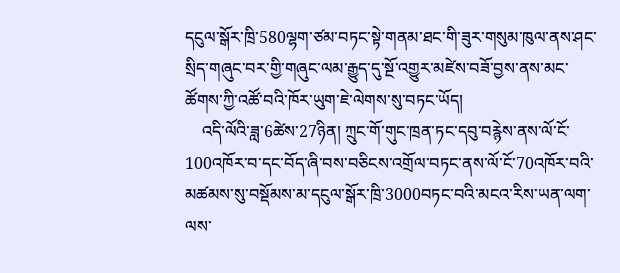དངུལ་སྒོར་ཁྲི་580ལྷག་ཙམ་བཏང་སྟེ་གནམ་ཐང་གི་ཟུར་གསུམ་ཁུལ་ནས་ཤང་སྲིད་གཞུང་བར་གྱི་གཞུང་ལམ་རྒྱུད་དུ་སྔོ་འགྱུར་མཛེས་བཟོ་བྱས་ནས་མང་ཚོགས་ཀྱི་འཚོ་བའི་ཁོར་ཡུག་ཇེ་ལེགས་སུ་བཏང་ཡོད།
    འདི་ལོའི་ཟླ་6ཚེས་27ཉིན། ཀྲུང་གོ་གུང་ཁྲན་ཏང་དབུ་བརྙེས་ནས་ལོ་ངོ་100འཁོར་བ་དང་བོད་ཞི་བས་བཅིངས་འགྲོལ་བཏང་ནས་ལོ་ངོ་70འཁོར་བའི་མཚམས་སུ་བསྡོམས་མ་དངུལ་སྒོར་ཁྲི་3000བཏང་བའི་མངའ་རིས་ཡན་ལག་ལས་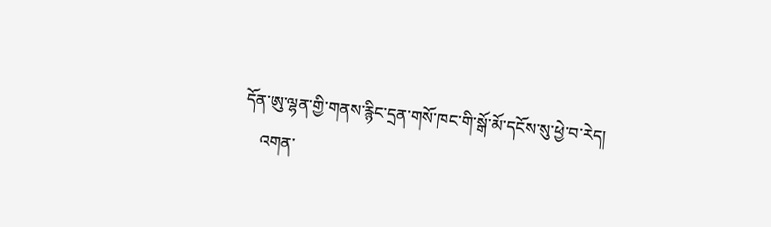དོན་ཨུ་ལྷན་གྱི་གནས་རྙིང་དྲན་གསོ་ཁང་གི་སྒོ་མོ་དངོས་སུ་ཕྱེ་བ་རེད།
    འགན་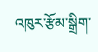འཁུར་རྩོམ་སྒྲིག་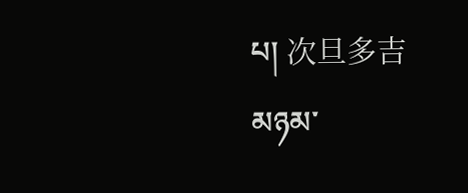པ། 次旦多吉
མཉམ་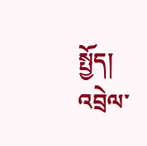སྤྱོད།
འབྲེལ་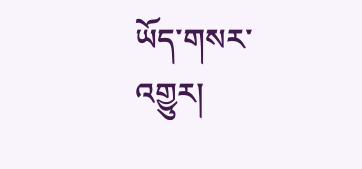ཡོད་གསར་འགྱུར།